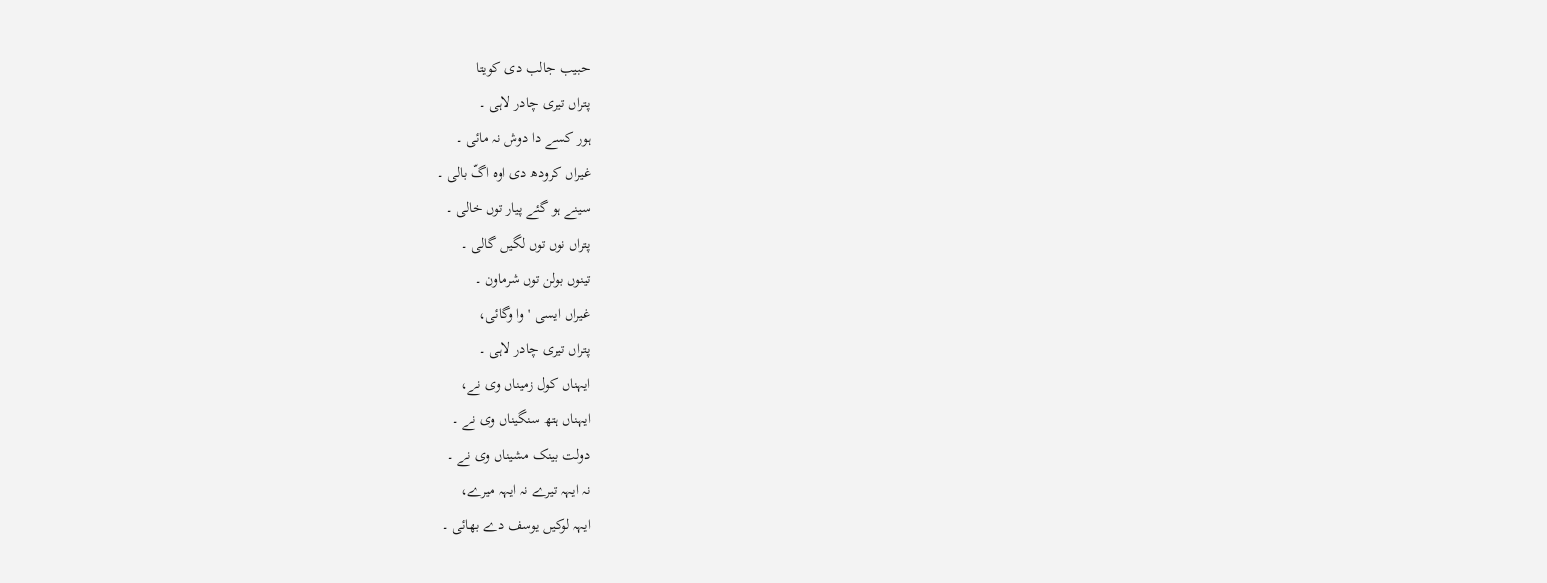حبیب جالب دی کویتا
پتراں تیری چادر لاہی ۔
ہور کسے دا دوش نہ مائی ۔
غیراں کرودھ دی اوہ اگّ بالی ۔
سینے ہو گئے پیار توں خالی ۔
پتراں نوں توں لگیں گالی ۔
تینوں بولن توں شرماون ۔
غیراں ایسی 'وا وگائی،
پتراں تیری چادر لاہی ۔
ایہناں کول زمیناں وی نے،
ایہناں ہتھ سنگیناں وی نے ۔
دولت بینک مشیناں وی نے ۔
نہ ایہہ تیرے نہ ایہہ میرے،
ایہہ لوکیں یوسف دے بھائی ۔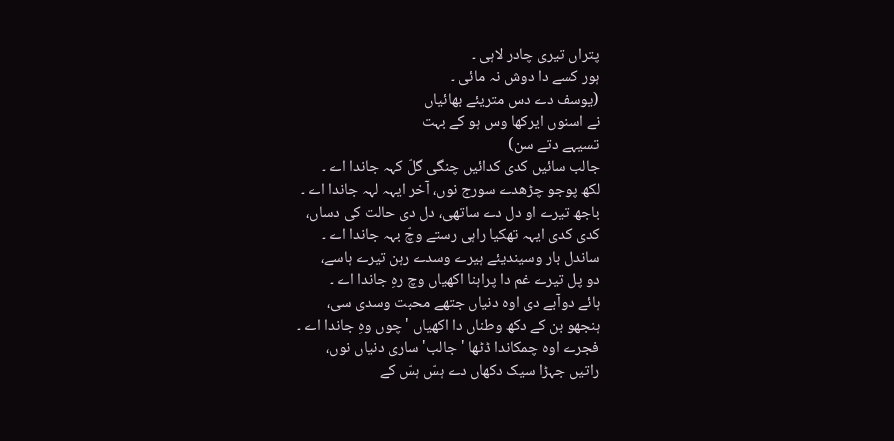پتراں تیری چادر لاہی ۔
ہور کسے دا دوش نہ مائی ۔
(یوسف دے دس متریئے بھائیاں
نے اسنوں ایرکھا وس ہو کے بہت
تسیہے دتے سن)
جالب سائیں کدی کدائیں چنگی گلّ کہہ جاندا اے ۔
لکھ پوجو چڑھدے سورج نوں، آخر ایہہ لہہ جاندا اے ۔
باجھ تیرے او دل دے ساتھی، دل دی حالت کی دساں،
کدی کدی ایہہ تھکیا راہی رستے وچّ بہہ جاندا اے ۔
ساندل بار وسیندیئے ہیرے وسدے رہن تیرے ہاسے،
دو پل تیرے غم دا پراہنا اکھیاں وچ رہِ جاندا اے ۔
ہائے دوآبے دی اوہ دنیاں جتھے محبت وسدی سی،
ہنجھو بن کے دکھ وطناں دا اکھیاں 'چوں وہِ جاندا اے ۔
فجرے اوہ چمکاندا ڈٹھا 'جالب' ساری دنیاں نوں،
راتیں جہڑا سیک دکھاں دے ہسّ ہسّ کے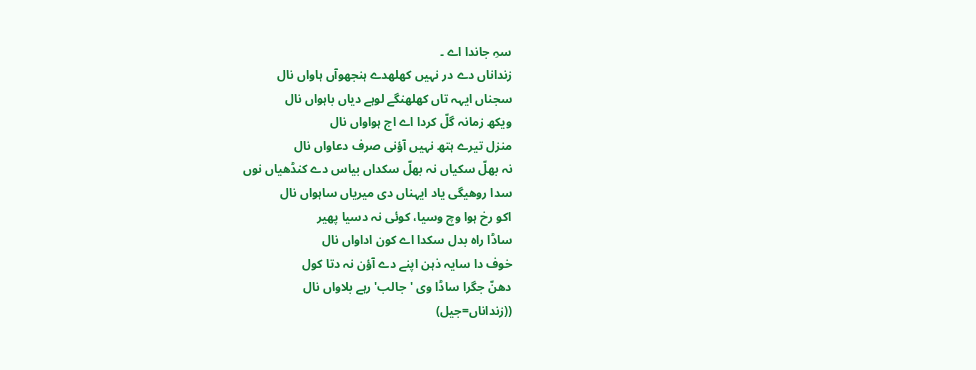سہِ جاندا اے ۔
زنداناں دے در نہیں کھلھدے ہنجھوآں ہاواں نال
سجناں ایہہ تاں کھلھنگے لوہے دیاں باہواں نال
ویکھ زمانہ گلّ کردا اے اج ہواواں نال
منزل تیرے ہتھ نہیں آؤنی صرف دعاواں نال
نہ بھلّ سکیاں نہ بھلّ سکداں بیاس دے کنڈھیاں نوں
سدا روھیگی یاد ایہناں دی میریاں ساہواں نال
اکو رخ ہوا وچ وسیا، کوئی نہ دسیا پھیر
ساڈا راہ بدل سکدا اے کون اداواں نال
خوف دا سایہ ذہن اپنے دے آؤن نہ دتا کول
دھنّ جگرا ساڈا وی 'جالب' رہے بلاواں نال
((زنداناں=جیل)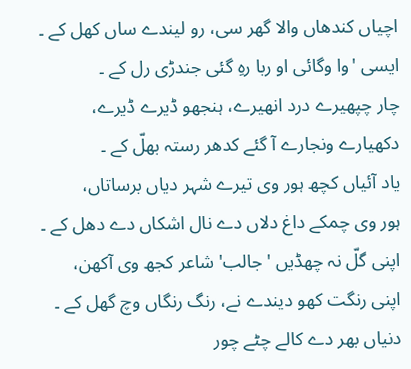اچیاں کندھاں والا گھر سی، رو لیندے ساں کھل کے ۔
ایسی 'وا وگائی او ربا رہِ گئی جندڑی رل کے ۔
چار چپھیرے درد انھیرے، ہنجھو ڈیرے ڈیرے،
دکھیارے ونجارے آ گئے کدھر رستہ بھلّ کے ۔
یاد آئیاں کچھ ہور وی تیرے شہر دیاں برساتاں،
ہور وی چمکے داغ دلاں دے نال اشکاں دے دھل کے ۔
اپنی گلّ نہ چھڈیں 'جالب' شاعر کجھ وی آکھن،
اپنی رنگت کھو دیندے نے، رنگ رنگاں وچ گھل کے ۔
دنیاں بھر دے کالے چٹے چور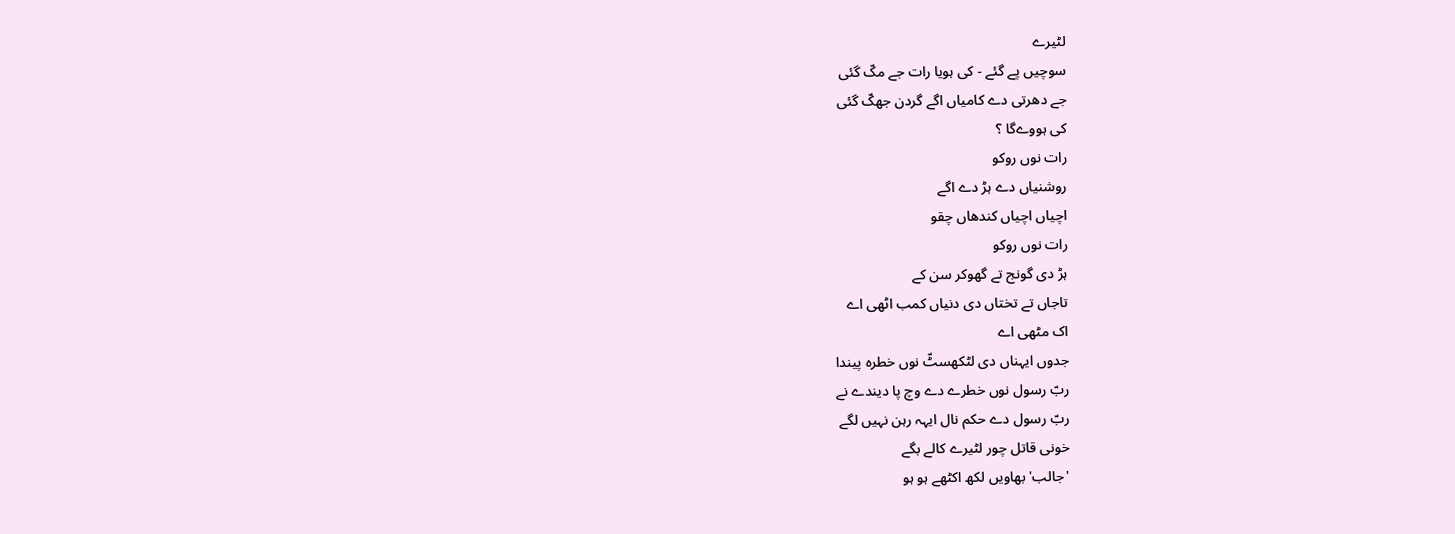لٹیرے
سوچیں پے گئے - کی ہویا رات جے مکّ گئی
جے دھرتی دے کامیاں اگے گردن جھکّ گئی
کی ہووےگا ؟
رات نوں روکو
روشنیاں دے ہڑ دے اگے
اچیاں اچیاں کندھاں چقو
رات نوں روکو
ہڑ دی گونج تے گھوکر سن کے
تاجاں تے تختاں دی دنیاں کمب اٹھی اے
اک مٹھی اے
جدوں ایہناں دی لٹکھسٹّ نوں خطرہ پیندا
ربّ رسول نوں خطرے دے وچ پا دیندے نے
ربّ رسول دے حکم نال ایہہ رہن نہیں لگے
خونی قاتل چور لٹیرے کالے بگے
'جالب' بھاویں لکھ اکٹھے ہو ہو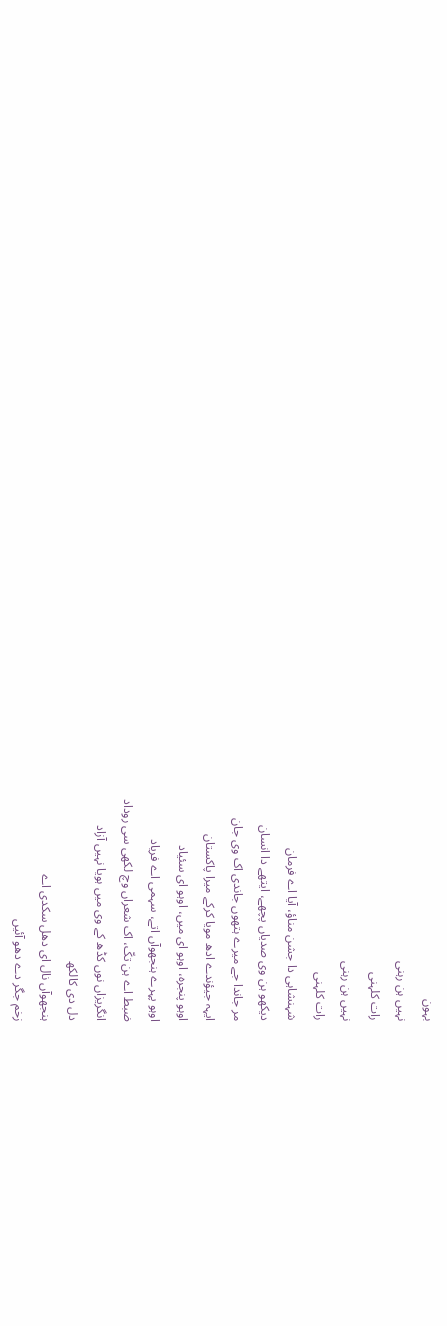بہون
نہیں ہن رہنی
رات کلہنی
نہیں ہن رہنی
رات کلہنی
شہنشاہی دا جشن مناؤ، آیا اے فرمان
دیکھو ہن وی صدیاں پچھے، ایتھے دا انسان
مر جاندا جے میرے ہتھوں جاندی اک وی جان
ایہہ جیؤندے ادھ مویا کرکے میرا پاکستان
اوہو پنجرہ، اوہو ای میں، اوہو ای سئیاد
اوہو پہرے ہنجھوآں اتے، سہمی اے فریاد
ضبط اے ہن تکّ، اک شعراں وچ لکھی سی روداد
انگریزاں نوں کڈھ کے وی میں ہویا نہیں آزاد
دل دی کالکھ
ہنجھوآں نال ای دھل سکدی اے
زخم جگر دے دھو آئیں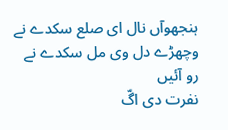ہنجھوآں نال ای صلع سکدے نے
وچھڑے دل وی مل سکدے نے
رو آئیں
نفرت دی اگّ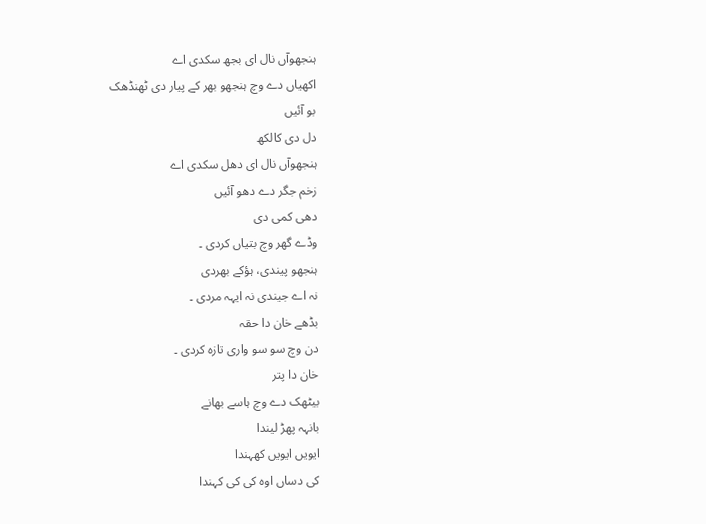ہنجھوآں نال ای بجھ سکدی اے
اکھیاں دے وچ ہنجھو بھر کے پیار دی ٹھنڈھک
بو آئیں
دل دی کالکھ
ہنجھوآں نال ای دھل سکدی اے
زخم جگر دے دھو آئیں
دھی کمی دی
وڈے گھر وچ بتیاں کردی ۔
ہنجھو پیندی، ہؤکے بھردی
نہ اے جیندی نہ ایہہ مردی ۔
بڈھے خان دا حقہ
دن وچ سو سو واری تازہ کردی ۔
خان دا پتر
بیٹھک دے وچ ہاسے بھانے
بانہہ پھڑ لیندا
ایویں ایویں کھہندا
کی دساں اوہ کی کی کہندا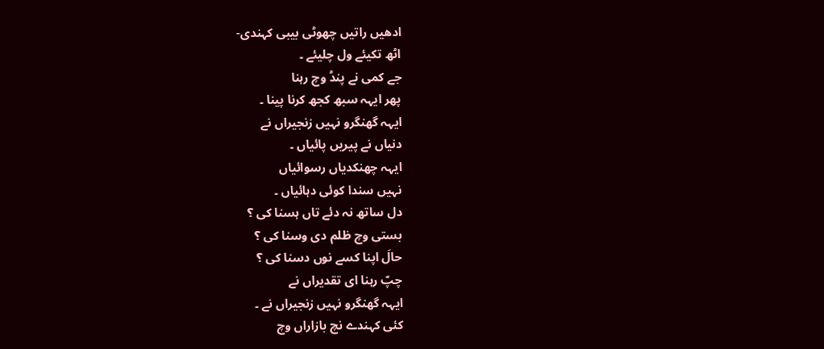ادھیں راتیں چھوٹی بیبی کہندی-
اٹھ تکیئے ول چلیئے ۔
جے کمی نے پنڈ وچ رہنا
پھر ایہہ سبھ کجھ کرنا پینا ۔
ایہہ گھنگرو نہیں زنجیراں نے
دنیاں نے پیریں پائیاں ۔
ایہہ چھنکدیاں رسوائیاں
نہیں سندا کوئی دہائیاں ۔
دل ساتھ نہ دئے تاں ہسنا کی ؟
بستی وچ ظلم دی وسنا کی ؟
حالَ اپنا کسے نوں دسنا کی ؟
چپّ رہنا ای تقدیراں نے
ایہہ گھنگرو نہیں زنجیراں نے ۔
کئی کہندے نچ بازاراں وچ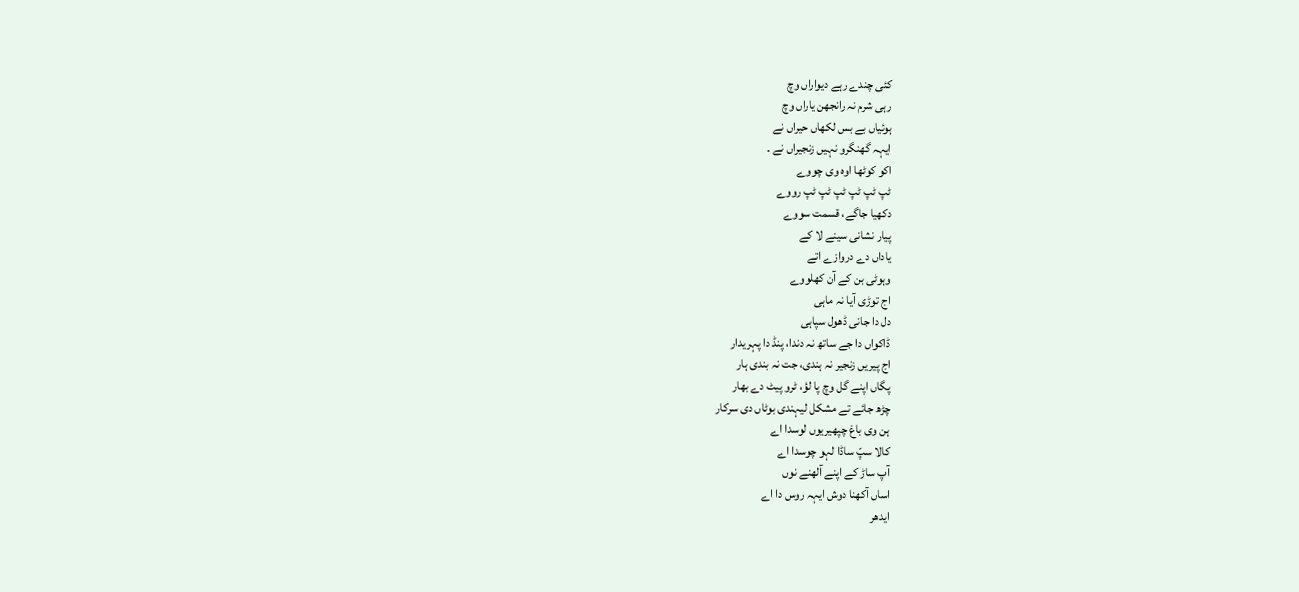کئی چندے رہے دیواراں وچ
رہی شرم نہ رانجھن یاراں وچ
ہوئیاں بے بس لکھاں حیراں نے
ایہہ گھنگرو نہیں زنجیراں نے ۔
اکو کوٹھا اوہ وی چووے
ٹپ ٹپ ٹپ ٹپ ٹپ ٹپ رووے
دکھیا جاگے، قسمت سووے
پیار نشانی سینے لا کے
یاداں دے دروازے اتے
وہوٹی بن کے آن کھلووے
اج توڑی آیا نہ ماہی
دل دا جانی ڈھول سپاہی
ڈاکواں دا جے ساتھ نہ دندا، پنڈ دا پہریدار
اج پیریں زنجیر نہ ہندی، جت نہ بندی ہار
پگاں اپنے گل وچ پا لؤ، ٹرو پیٹ دے بھار
چڑھ جائے تے مشکل لیہندی بوٹاں دی سرکار
ہن وی باغ چپھیریوں لوسدا اے
کالا سپّ ساڈا لہو چوسدا اے
آپ ساڑ کے اپنے آلھنے نوں
اساں آکھنا دوش ایہہ روس دا اے
ایدھر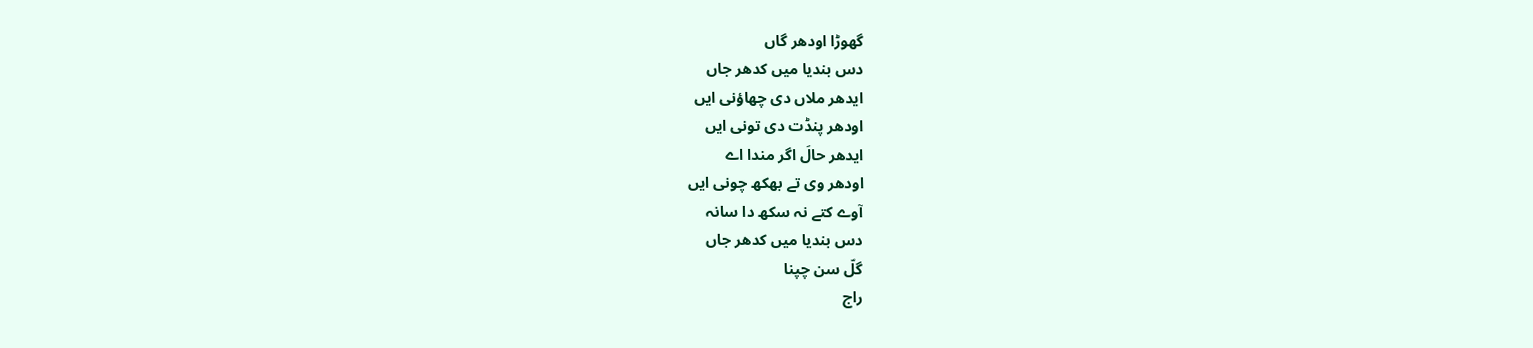گھوڑا اودھر گاں
دس بندیا میں کدھر جاں
ایدھر ملاں دی چھاؤنی ایں
اودھر پنڈت دی تونی ایں
ایدھر حالَ اگر مندا اے
اودھر وی تے بھکھ چونی ایں
آوے کتے نہ سکھ دا سانہ
دس بندیا میں کدھر جاں
گلّ سن چپنا
راج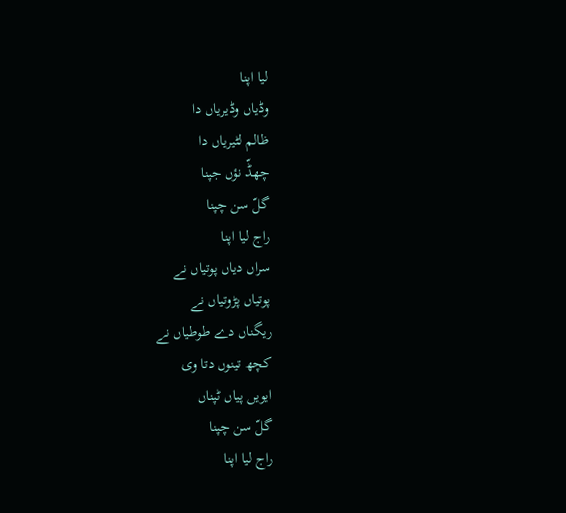لیا اپنا
وڈیاں وڈیریاں دا
ظالم لٹیریاں دا
چھڈّ نؤں جپنا
گلّ سن چپنا
راج لیا اپنا
سراں دیاں پوتیاں نے
پوتیاں پڑوتیاں نے
ریگناں دے طوطیاں نے
کچھ تینوں دتا وی
ایویں پیاں ٹپناں
گلّ سن چپنا
راج لیا اپنا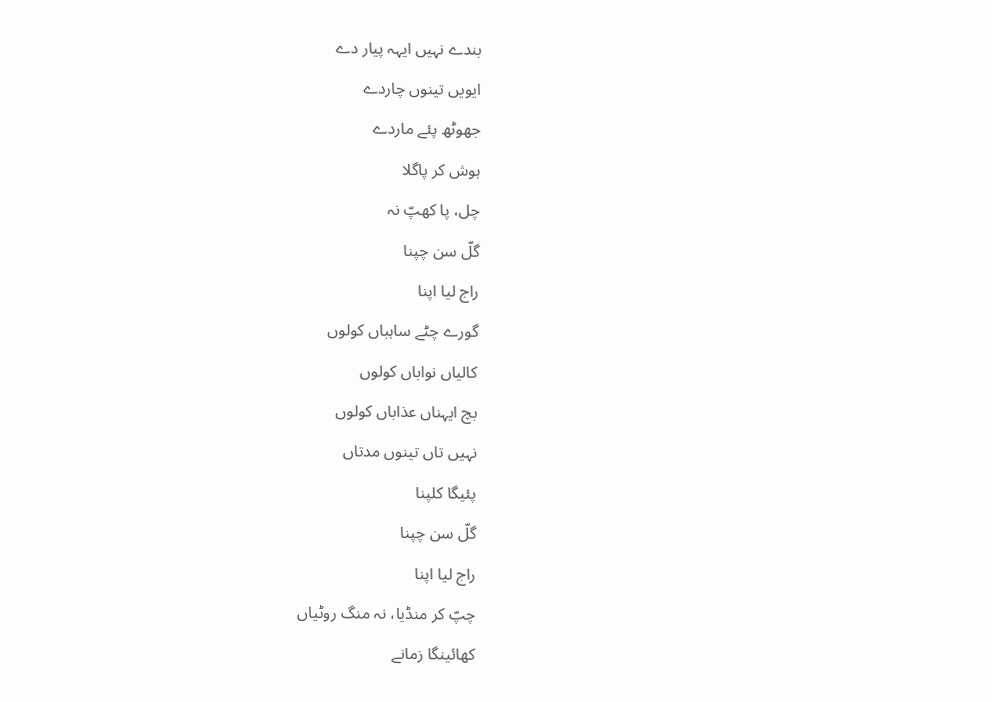بندے نہیں ایہہ پیار دے
ایویں تینوں چاردے
جھوٹھ پئے ماردے
ہوش کر پاگلا
چل، پا کھپّ نہ
گلّ سن چپنا
راج لیا اپنا
گورے چٹے ساہباں کولوں
کالیاں نواباں کولوں
بچ ایہناں عذاباں کولوں
نہیں تاں تینوں مدتاں
پئیگا کلپنا
گلّ سن چپنا
راج لیا اپنا
چپّ کر منڈیا، نہ منگ روٹیاں
کھائینگا زمانے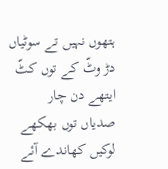ہتھوں نہیں تے سوٹیاں
دڑ وٹّ کے توں کٹّ ایتھے دن چار
صدیاں توں بھکھے لوکیں کھاندے آئے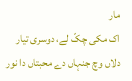مار
اک مکی چکّ لے، دوسری تیار
دلاں وچ جنہاں دے محبتاں دا نور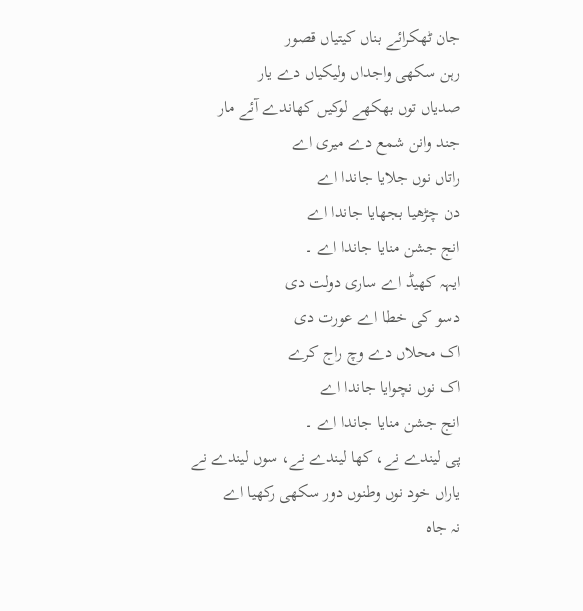جان ٹھکرائے بناں کیتیاں قصور
رہن سکھی واجداں ولیکیاں دے یار
صدیاں توں بھکھے لوکیں کھاندے آئے مار
جند وانن شمع دے میری اے
راتاں نوں جلایا جاندا اے
دن چڑھیا بجھایا جاندا اے
انج جشن منایا جاندا اے ۔
ایہہ کھیڈ اے ساری دولت دی
دسو کی خطا اے عورت دی
اک محلاں دے وچ راج کرے
اک نوں نچوایا جاندا اے
انج جشن منایا جاندا اے ۔
پی لیندے نے، کھا لیندے نے، سوں لیندے نے
یاراں خود نوں وطنوں دور سکھی رکھیا اے
نہ جاہ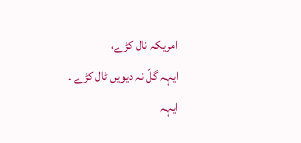امریکہ نال کڑے،
ایہہ گلّ نہ دیویں ٹال کڑے ۔
ایہہ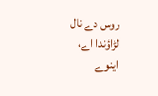روس دے نال لڑاؤندا اے،
اینوے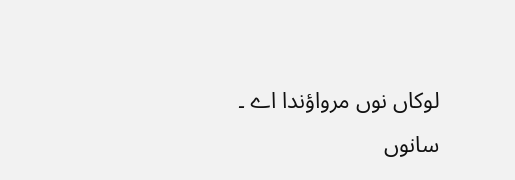لوکاں نوں مرواؤندا اے ۔
سانوں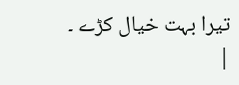تیرا بہت خیال کڑے ۔
|